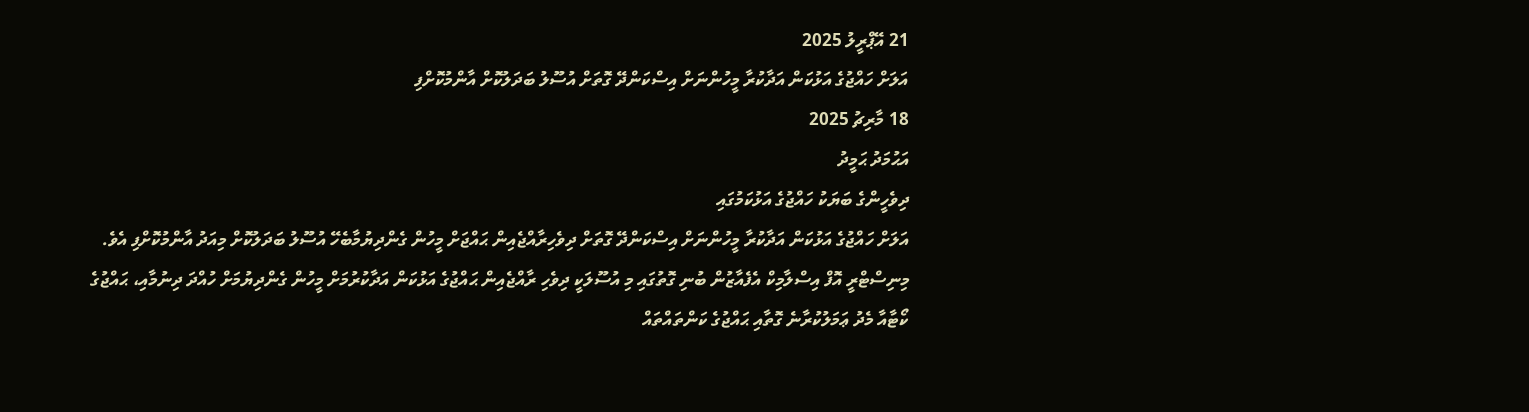21 އޭޕްރީލު 2025
އަލަށް ހައްޖުގެ އަޅުކަން އަދާކުރާ މީހުންނަށް އިސްކަންދޭ ގޮތަށް އުސޫލު ބަދަލުކޮށް އާންމުކޮށްފި
18 މާރިޗު 2025
އަޙުމަދު ޙަމީދު
ދިވެހީންގެ ބަޔަކު ހައްޖުގެ އަޅުކަމުގައި
އަލަށް ހައްޖުގެ އަޅުކަން އަދާކުރާ މީހުންނަށް އިސްކަންދޭ ގޮތަށް ދިވެހިރާއްޖެއިން ޙައްޖަށް މީހުން ގެންދިޔުމާބެހޭ އުސޫލު ބަދަލުކޮށް މިއަދު އާންމުކޮށްފި އެވެ.
މިނިސްޓްރީ އޮފް އިސްލާމިކް އެފެއާޒުން ބުނި ގޮތުގައި މި އުސޫލަކީ ދިވެހި ރާއްޖެއިން ޙައްޖުގެ އަޅުކަން އަދާކުރުމަށް މީހުން ގެންދިޔުމަށް ހުއްދަ ދިނުމާއި، ޙައްޖުގެ ކޯޓާއާ މެދު ޢަމަލުކުރާނެ ގޮތާއި ޙައްޖުގެ ކަންތައްތައް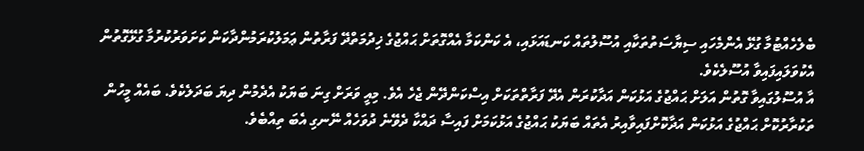ބެލެހެއްޓުމާ ގުޅޭ އެންމެހައި ސިޔާސަތުތަކާއި އުސޫލުތައް ކަނޑައަޅައި، އެ ކަންކަމާ އެއްގޮތަށް ޙައްޖުގެ ޚިދުމަތްދޭ ފަރާތުން ޢަމަލުކުރަމުންދާކަން ކަށަވަރުކުރުމާ ގުޅޭގޮތުން އެކުވަލައިފައިވާ އުސޫލެކެވެ.
އާ އުސޫލުގައިވާ ގޮތުން އަލަށް ޙައްޖުގެ އަޅުކަން އަދާކުރަން އެދޭ ފަރާތްތަކަށް އިސްކަންދޭން ޖެހެ އެވެ. މިއީ ވަރަށް ގިނަ ބަޔަކު އެދެމުން ދިޔަ ބަދަލެކެވެ. ބައެއް މީހުން ތަކުރާރުކޮށް ޙައްޖުގެ އަޅުކަން އަދާކޮށްފައިވާއިރު އެތައް ބަޔަކު ޙައްޖުގެ އަޅުކަމަށް ފައިސާ ދައްކާ ދެވޭނެ ދުވަހެއް ނޭނގި އެބަ ތިއްބެވެ.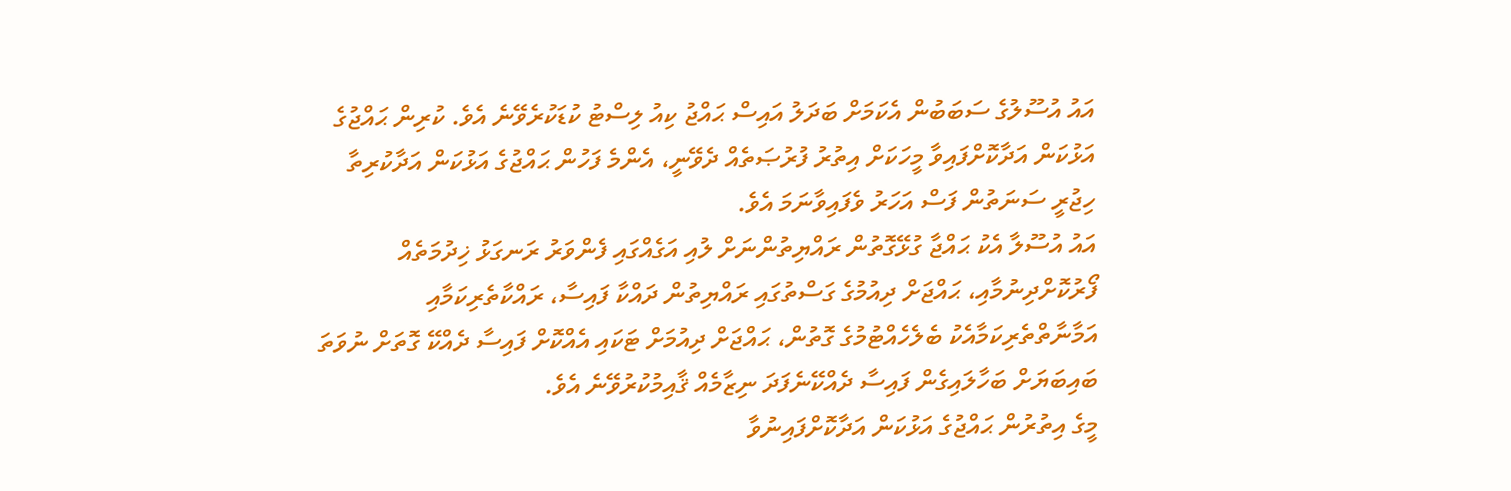އައު އުސޫލުގެ ސަބަބުން އެކަމަށް ބަދަލު އައިސް ޙައްޖު ކިއު ލިސްޓު ކުޑަކުރެވޭނެ އެވެ. ކުރިން ޙައްޖުގެ އަޅުކަން އަދާކޮށްފައިވާ މީހަކަށް އިތުރު ފުރުޞަތެއް ދެވޭނީ، އެންމެ ފަހުން ޙައްޖުގެ އަޅުކަން އަދާކުރިތާ ހިޖުރީ ސަނަތުން ފަސް އަހަރު ވެފައިވާނަމަ އެވެ.
އައު އުސޫލާ އެކު ޙައްޖާ ގުޅޭގޮތުން ރައްޔިތުންނަށް ލުއި އަގެއްގައި ފެންވަރު ރަނގަޅު ޚިދުމަތެއް ފޯރުކޮށްދިނުމާއި، ޙައްޖަށް ދިއުމުގެ ގަސްތުގައި ރައްޔިތުން ދައްކާ ފައިސާ، ރައްކާތެރިކަމާއި އަމާނާތްތެރިކަމާއެކު ބެލެހެއްޓުމުގެ ގޮތުން، ޙައްޖަށް ދިއުމަށް ޓަކައި އެއްކޮށް ފައިސާ ދެއްކޭ ގޮތަށް ނުވަތަ ބައިބަޔަށް ބަހާލައިގެން ފައިސާ ދެއްކޭނެފަދަ ނިޒާމެއް ޤާއިމުކުރުވޭނެ އެވެ.
މީގެ އިތުރުން ޙައްޖުގެ އަޅުކަން އަދާކޮށްފައިނުވާ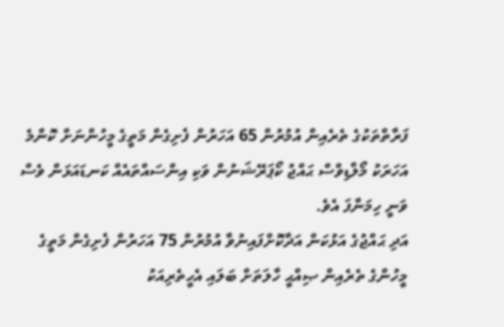ފަރާތްތަކުގެ ތެރެއިން އުމުރުން 65 އަހަރުން ފެށިގެން މަތީގެ މީހުންނަށް ކޮންމެ އަހަރަކު މޯލްޑިވްސް ޙައްޖު ކޯޕަރޭޝަނުން ވަކި އިންސައްތައެއް ކަނޑައަޅަން ވެސް ވަނީ ހިމަނާފަ އެވެ.
އަދި ޙައްޖުގެ އަޅުކަން އަދާކޮށްފައިނުވާ އުމުރުން 75 އަހަރުން ފެށިގެން މަތީގެ މީހުންގެ ތެރެއިން ޞިއްޙީ ހާލަތަށް ބަލައި އެހީތެރިއަކު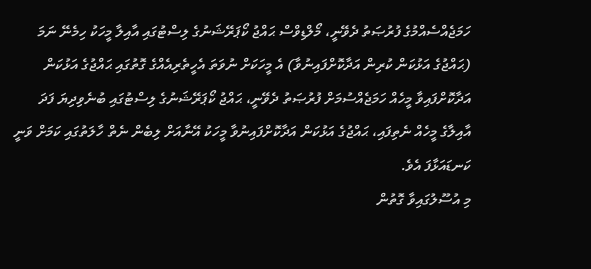ހަމަޖެއްސެއްމުގެ ފުރުޞަތު ދެވޭނީ، މޯލްޑިވްސް ޙައްޖު ކޯޕަރޭޝަނުގެ ލިސްޓުގައި އާއިލާ މީހަކު ހިމެނޭ ނަމަ (ޙައްޖުގެ އަޅުކަން ކުރިން އަދާކޮށްފައިނުވާ) އެ މީހަކަށް ނުވަތަ އެހީތެރިއެއްގެ ގޮތުގައި ޙައްޖުގެ އަޅުކަން އަދާކޮށްފައިވާ މީހެއް ހަމަޖެއްސުމަށް ފުރުޞަތު ދެވޭނީ، ޙައްޖު ކޯޕަރޭޝަނުގެ ލިސްޓުގައި ބުނެވިދިޔަ ފަދަ އާއިލާގެ މީހެއް ނެތިފައި، ޙައްޖުގެ އަޅުކަން އަދާކޮށްފައިނުވާ މީހަކު އޭނާއަށް ލިބެން ނެތް ހާލަތުގައި ކަމަށް ވަނީ ކަނޑައަޅާފަ އެވެ.
މި އުސޫލުގައިވާ ގޮތުން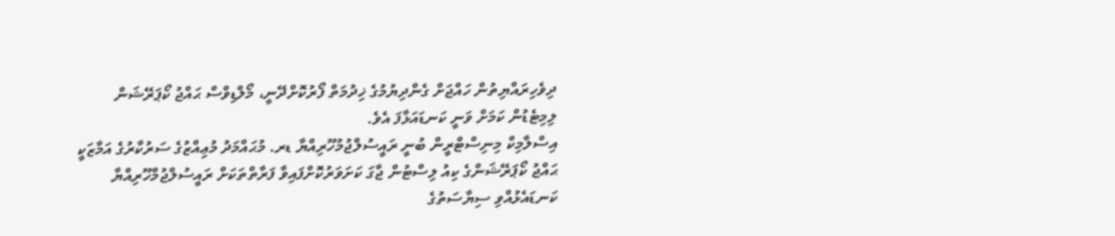ދިވެހިރައްޔިތުން ހައްޖަށް ގެންދިޔުމުގެ ޚިދުމަތް ފޯރުކޮށްދޭނީ، މޯލްޑިވްސް ޙައްޖު ކޯޕަރޭޝަން ލިމިޓެޑުން ކަމަށް ވަނީ ކަނޑައަޅާފަ އެވެ.
އިސްލާމިކް މިނިސްޓްރީން ބުނީ ރައީސުލްޖުމުހޫރިއްޔާ ޑރ. މުޙައްމަދު މުޢިއްޒުގެ ސަރުކާރުގެ އަމާޒަކީ ޙައްޖު ކޯޕަރޭޝަންގެ ކިއު ލިސްޓުން ޖާގަ ކަށަވަރުކޮށްފައިވާ ފަރާތްތަކަށް ރައީސުލްޖުމްހޫރިއްޔާ ކަނޑައެޅުއްވި ސިޔާސަތުގެ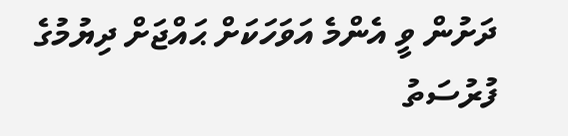ދަށުން ވީ އެންމެ އަވަހަކަށް ޙައްޖަށް ދިޔުމުގެ ފުރުސަތު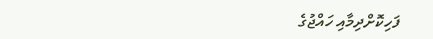ފަހިކޮށްދިމާއި ހައްޖުގެ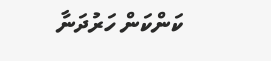ކަންކަން ހަރުދަނާ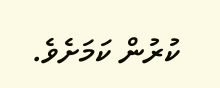ކުރުން ކަމަށެވެ.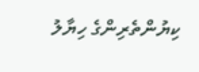ކިޔުންތެރިންގެ ހިޔާލު